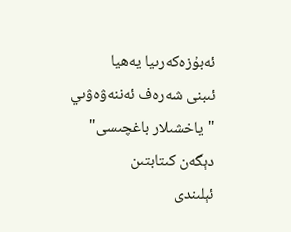ئەبۇزەكەرىيا يەھيا
ئىبنى شەرەف ئەننەۋەۋىي
"ياخشىلار باغچىسى" دېگەن كىتابتىن
ئېلىندى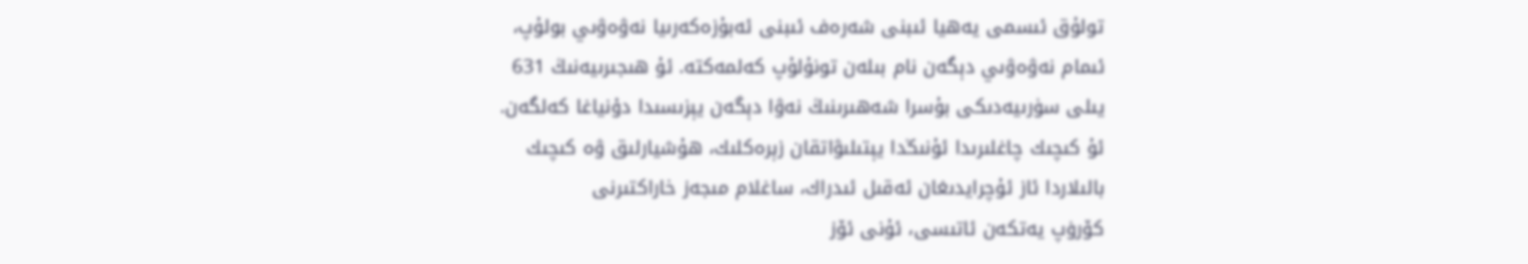تولۇق ئىسمى يەھيا ئىبنى شەرەف ئىبنى ئەبۇزەكەرىيا نەۋەۋىي بولۇپ،
ئىمام نەۋەۋىي دېگەن نام بىلەن تونۇلۇپ كەلمەكتە. ئۇ ھىجىرىيەنىڭ 631
يىلى سۈرىيەدىكى بۇسرا شەھىرىنىڭ نەۋا دېگەن يېزىسىدا دۇنياغا كەلگەن.
ئۇ كىچىك چاغلىرىدا ئۇنىڭدا يېتىلىۋاتقان زېرەكلىك، ھۇشيارلىق ۋە كىچىك
بالىلاردا ئاز ئۇچرايدىغان ئەقىل ئىدراك، ساغلام مىجەز خاراكتىرنى
كۆرۈپ يەتكەن ئاتىسى، ئۇنى ئۆز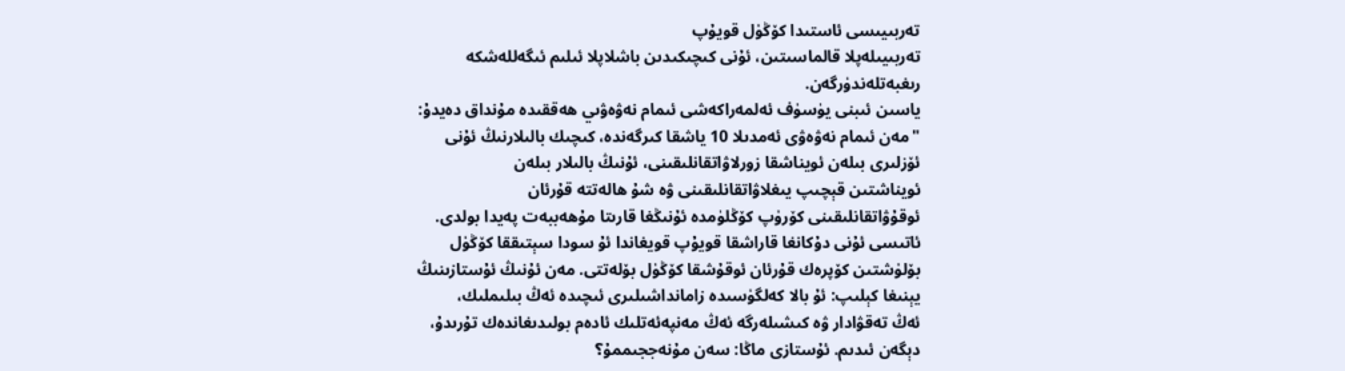تەربىيىسى ئاستىدا كۆڭۈل قويۇپ
تەربىيىلەپلا قالماسىتىن، ئۇنى كىچىكىدىن باشلاپلا ئىلىم ئىگەللەشكە
رىغبەتلەندۈرگەن.
ياسىن ئىبنى يۈسۈف ئەلمەراكەشى ئىمام نەۋەۋىي ھەققىدە مۇنداق دەيدۇ:
"مەن ئىمام نەۋەۋى ئەمدىلا 10 ياشقا كىرگەندە، كىچىك بالىلارنىڭ ئۇنى
ئۆزلىرى بىلەن ئويناشقا زورلاۋاتقانلىقىنى، ئۇنىڭ بالىلار بىلەن
ئويناشتىن قېچىپ يىغلاۋاتقانلىقىنى ۋە شۇ ھالەتتە قۇرئان
ئوقۇۋاتقانلىقىنى كۆرۈپ كۆڭلۈمدە ئۇنىڭغا قارىتا مۇھەببەت پەيدا بولدى.
ئاتىسى ئۇنى دۇكانغا قاراشقا قويۇپ قويغاندا ئۇ سودا سېتىققا كۆڭۈل
بۆلۈشتىن كۆپرەك قۇرئان ئوقۇشقا كۆڭۈل بۆلەتتى. مەن ئۇنىڭ ئۇستازىنىڭ
يېنىغا كېلىپ: ئۇ بالا كەلگۈسىدە زامانداشىلىرى ئىچىدە ئەڭ بىلىملىك،
ئەڭ تەقۋادار ۋە كىشىلەرگە ئەڭ مەنپەئەتلىك ئادەم بولىدىغاندەك تۇرىدۇ،
دېگەن ئىدىم. ئۇستازى ماڭا: سەن مۇنەججىممۇ؟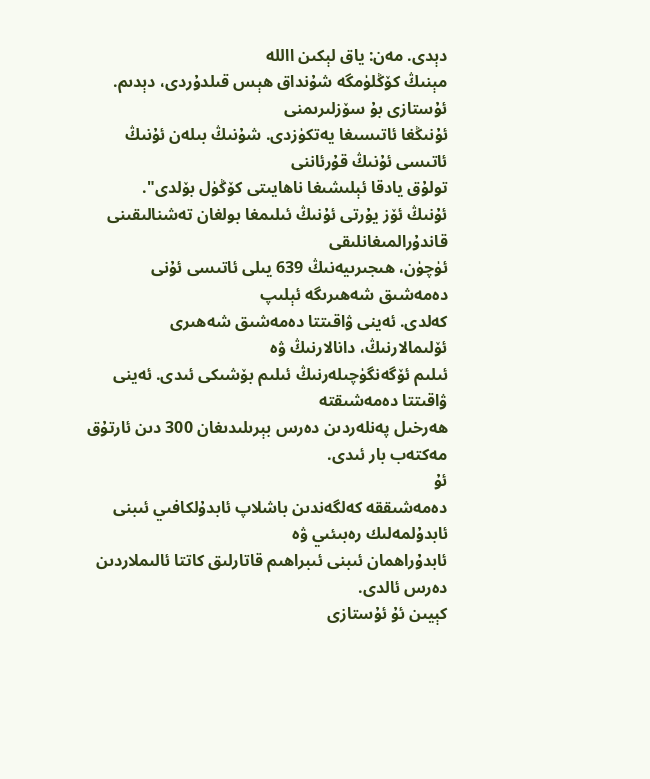دېدى. مەن: ياق لېكىن االله
مېنىڭ كۆڭلۈمگە شۇنداق ھېس قىلدۇردى، دېدىم. ئۇستازى بۇ سۆزلىرىمنى
ئۇنىڭغا ئاتىسىغا يەتكۈزدى. شۇنىڭ بىلەن ئۇنىڭ ئاتىسى ئۇنىڭ قۇرئاننى
تولۇق يادقا ئېلىشىغا ناھايىتى كۆڭۈل بۆلدى".
ئۇنىڭ ئۆز يۇرتى ئۇنىڭ ئىلىمغا بولغان تەشنالىقىنى قاندۇرالمىغانلىقى
ئۈچۈن، ھىجىرىيەنىڭ 639 يىلى ئاتىسى ئۇنى دەمەشىق شەھىرىگە ئېلىپ
كەلدى. ئەينى ۋاقىتتا دەمەشىق شەھىرى ئۆلىمالارنىڭ، دانالارنىڭ ۋە
ئىلىم ئۆگەنگۈچىلەرنىڭ ئىلىم بۆشىكى ئىدى. ئەينى ۋاقىتتا دەمەشىقتە
ھەرخىل پەنلەردىن دەرس بېرىلىدىغان 300 دىن ئارتۇق مەكتەب بار ئىدى.
ئۇ
دەمەشىققە كەلگەندىن باشلاپ ئابدۇلكافىي ئىبنى ئابدۇلمەلىك رەبىئىي ۋە
ئابدۇراھمان ئىبنى ئىبراھىم قاتارلىق كاتتا ئالىملاردىن دەرس ئالدى.
كېيىن ئۇ ئۇستازى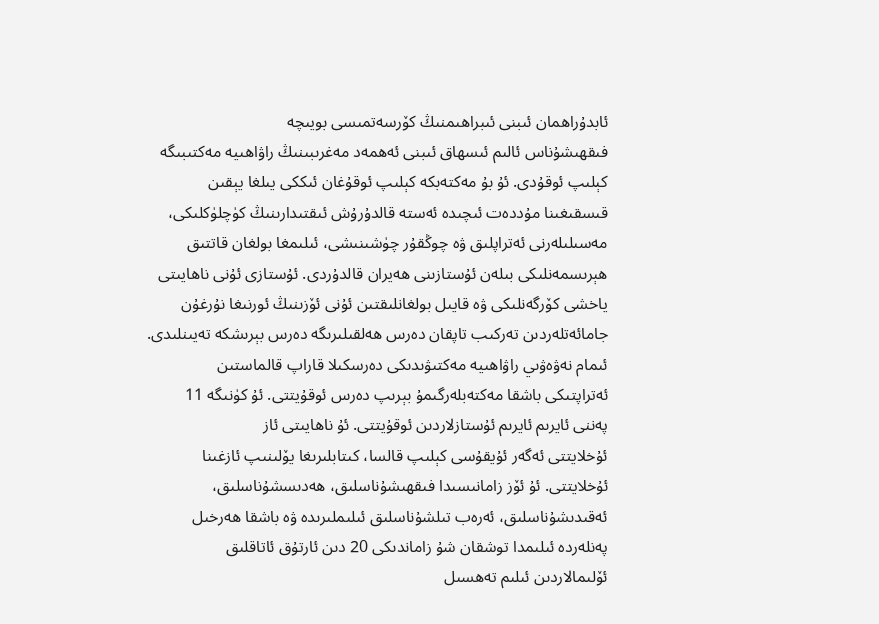ئابدۇراھمان ئىبنى ئىبراھىمنىڭ كۆرسەتمىسى بويىچە
فىقھىشۇناس ئالىم ئىسھاق ئىبنى ئەھمەد مەغرىبىنىڭ راۋاھىيە مەكتىبىگە
كېلىپ ئوقۇدى. ئۇ بۇ مەكتەبكە كېلىپ ئوقۇغان ئىككى يىلغا يېقىن
قىسقىغىنا مۇددەت ئىچىدە ئەستە قالدۇرۇش ئىقتىدارىنىڭ كۈچلۈكلىكى،
مەسىلىلەرنى ئەتراپلىق ۋە چوڭقۇر چۈشىنىشى، ئىلىمغا بولغان قاتتىق
ھېرىسمەنلىكى بىلەن ئۇستازىنى ھەيران قالدۇردى. ئۇستازى ئۇنى ناھايىتى
ياخشى كۆرگەنلىكى ۋە قايىل بولغانلىقتىن ئۇنى ئۆزىنىڭ ئورنىغا نۇرغۇن
جامائەتلەردىن تەركىب تاپقان دەرس ھەلقىلىرىگە دەرس بېرىشكە تەيىنلىدى.
ئىمام نەۋەۋىي راۋاھىيە مەكتىۋىدىكى دەرسكىلا قاراپ قالماستىن
ئەتراپتىكى باشقا مەكتەبلەرگىمۇ بېرىپ دەرس ئوقۇيتتى. ئۇ كۈنىگە 11
پەننى ئايرىم ئايرىم ئۇستازلاردىن ئوقۇيتتى. ئۇ ناھايىتى ئاز
ئۇخلايتتى ئەگەر ئۇيقۇسى كېلىپ قالسا، كىتابلىرىغا يۆلىنىپ ئازغىنا
ئۇخلايتتى. ئۇ ئۆز زامانىسىدا فىقھىشۇناسلىق، ھەدىسشۇناسلىق،
ئەقىدىشۇناسلىق، ئەرەب تىلشۇناسلىق ئىلىملىرىدە ۋە باشقا ھەرخىل
پەنلەردە ئىلىمدا توشقان شۇ زاماندىكى 20 دىن ئارتۇق ئاتاقلىق
ئۆلىمالاردىن ئىلىم تەھسىل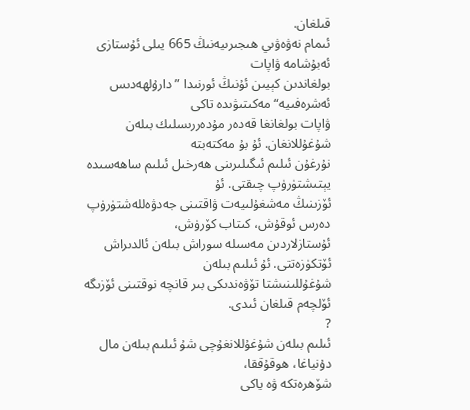قىلغان.
ئىمام نەۋەۋىي ھىجىرىيەنىڭ 665 يىلى ئۇستازى ئەبۇشامە ۋاپات
بولغاندىن كېيىن ئۇنىڭ ئورنىدا ”دارۇلھەدىس ئەشرەفىيە“ مەكىتىۋىدە تاكى
ۋاپات بولغانغا قەدەر مۇدەررىسلىك بىلەن شۇغۇللانغان. ئۇ بۇ مەكتەبتە
نۇرغۇن ئىلىم ئىگىلىرىنى ھەرخىل ئىلىم ساھەسىدە يېتىشتۈرۈپ چىقتى. ئۇ
ئۆزىنىڭ مەشغۇلىيەت ۋاقتىنى جەدۋەللەشتۈرۈپ دەرس ئوقۇش، كىتاب كۆرۈش،
ئۇستازلاردىن مەسىلە سوراش بىلەن ئالدىراش ئۆتكۈزەتتى. ئۇ ئىلىم بىلەن
شۇغۇللىنىشتا تۆۋەندىكى بىر قانچە نوقتىنى ئۆزىگە ئۆلچەم قىلغان ئىدى.
?
ئىلىم بىلەن شۇغۇللانغۇچى شۇ ئىلىم بىلەن مال دۇنياغا، ھوقۇققا،
شۆھرەتكە ۋە ياكى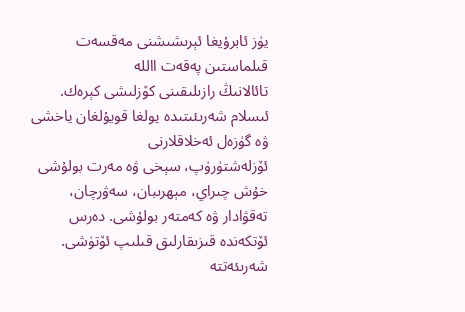يۈز ئابرۇيغا ئېرىشىشنى مەقسەت قىلماستىن پەقەت االله
تائالانىڭ رازىلىقىنى كۆزلىشى كېرەك.
ئىسلام شەرىئىتىدە يولغا قويۇلغان ياخشى ۋە گۈزەل ئەخلاقلارنى
ئۆزلەشتۈرۈپ، سېخى ۋە مەرت بولۇشى خۇش چىراي، مېھرىبان، سەۋرچان،
تەقۋادار ۋە كەمتەر بولۇشى. دەرس ئۆتكەندە قىزىقارلىق قىلىپ ئۆتۈشى.
شەرىئەتتە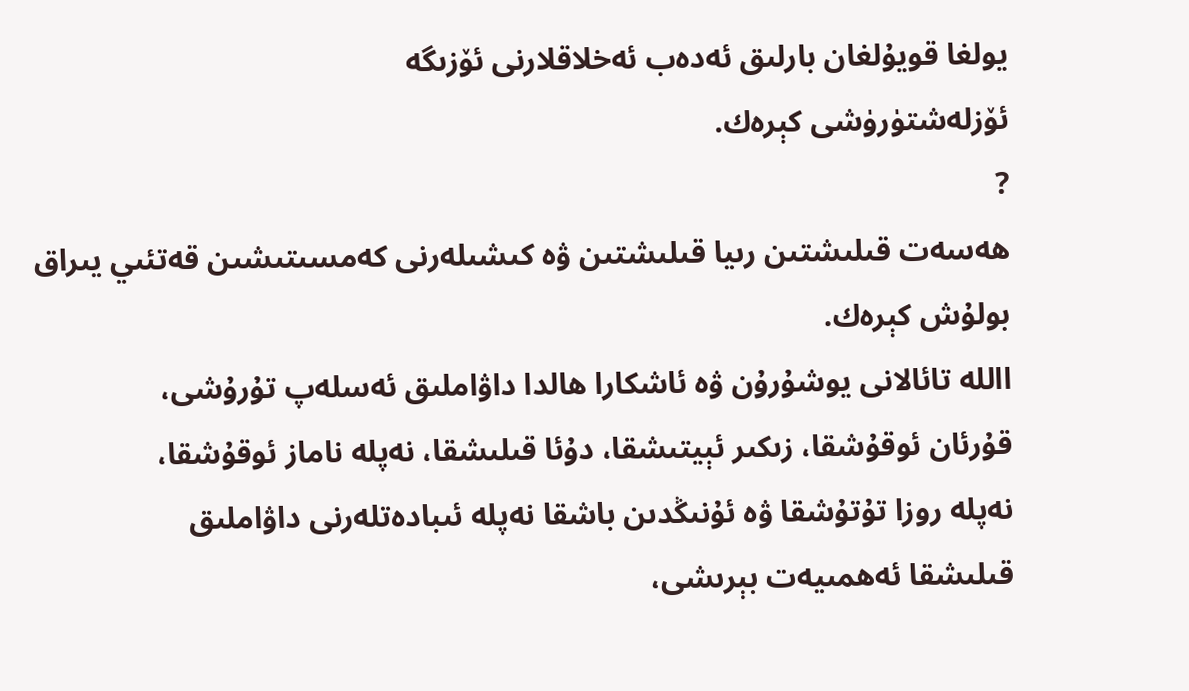يولغا قويۇلغان بارلىق ئەدەب ئەخلاقلارنى ئۆزىگە
ئۆزلەشتۈرۈشى كېرەك.
?
ھەسەت قىلىشتىن رىيا قىلىشتىن ۋە كىشىلەرنى كەمسىتىشىن قەتئىي يىراق
بولۇش كېرەك.
االله تائالانى يوشۇرۇن ۋە ئاشكارا ھالدا داۋاملىق ئەسلەپ تۇرۇشى،
قۇرئان ئوقۇشقا، زىكىر ئېيتىشقا، دۇئا قىلىشقا، نەپلە ناماز ئوقۇشقا،
نەپلە روزا تۇتۇشقا ۋە ئۇنىڭدىن باشقا نەپلە ئىبادەتلەرنى داۋاملىق
قىلىشقا ئەھمىيەت بېرىشى،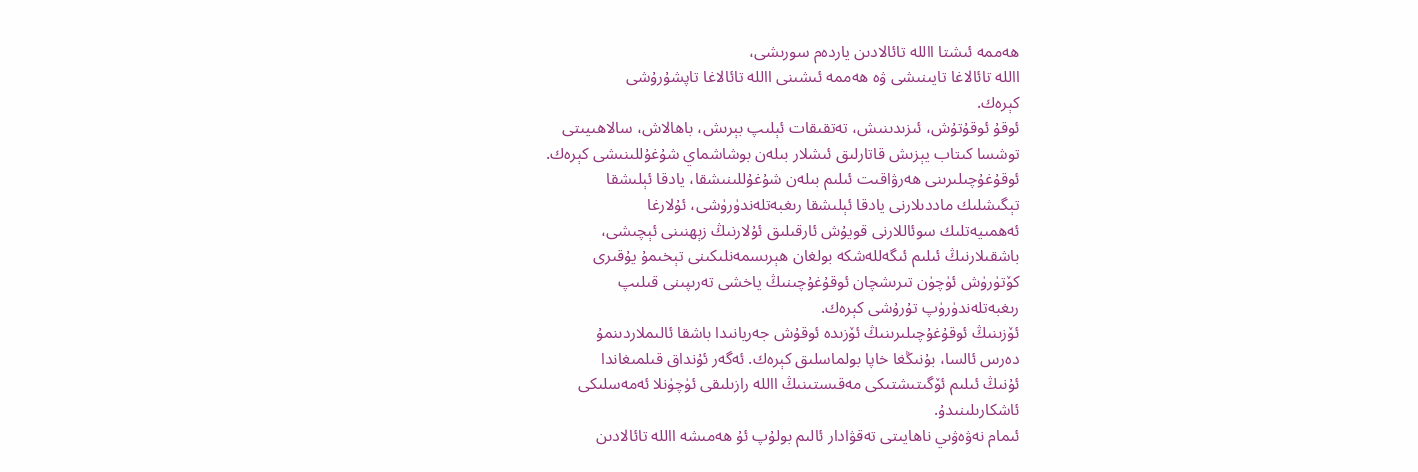ھەممە ئىشتا االله تائالادىن ياردەم سورىشى،
االله تائالاغا تايىنىشى ۋە ھەممە ئىشىنى االله تائالاغا تاپشۇرۇشى
كېرەك.
ئوقۇ ئوقۇتۇش، ئىزىدىنىش، تەتقىقات ئېلىپ بېرىش، باھالاش، سالاھىيىتى
توشسا كىتاب يېزىش قاتارلىق ئىشلار بىلەن بوشاشماي شۇغۇللىنىشى كېرەك.
ئوقۇغۇچىلىرىنى ھەرۋاقىت ئىلىم بىلەن شۇغۇللىنىشقا، يادقا ئېلىشقا
تېگىشلىك ماددىلارنى يادقا ئېلىشقا رىغبەتلەندۈرۈشى، ئۇلارغا
ئەھمىيەتلىك سوئاللارنى قويۇش ئارقىلىق ئۇلارنىڭ زېھنىنى ئېچىشى،
باشقىلارنىڭ ئىلىم ئىگەللەشكە بولغان ھېرىسمەنلىكىنى تېخىمۇ يۇقىرى
كۆتۈرۈش ئۈچۈن تىرىشچان ئوقۇغۇچىنىڭ ياخشى تەرىپىنى قىلىپ
رىغبەتلەندۈرۈپ تۇرۇشى كېرەك.
ئۆزىنىڭ ئوقۇغۇچىلىرىنىڭ ئۆزىدە ئوقۇش جەريانىدا باشقا ئالىملاردىنمۇ
دەرس ئالسا، بۇنىڭغا خاپا بولماسلىق كېرەك. ئەگەر ئۇنداق قىلمىغاندا
ئۇنىڭ ئىلىم ئۆگىتىشتىكى مەقىستىنىڭ االله رازىلىقى ئۈچۈنلا ئەمەسلىكى
ئاشكارىلىنىدۇ.
ئىمام نەۋەۋىي ناھايىتى تەقۋادار ئالىم بولۇپ ئۇ ھەمىشە االله تائالادىن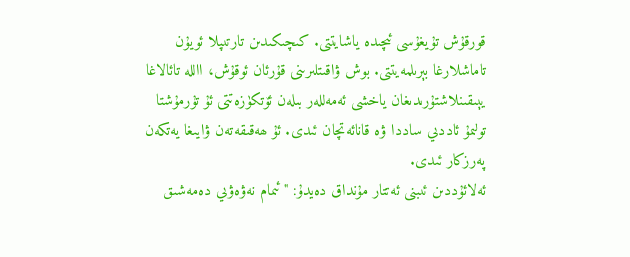قورقۇش تۇيغۇسى ئىچىدە ياشايتتى. كىچىكىدىن تارتىپلا ئويۇن
تاماشلارغا بېرىلمەيتتى. بوش ۋاقىتلىرىنى قۇرئان ئوقۇش، االله تائالاغا
يېىقىنلاشتۇرىدىغان ياخشى ئەمەللەر بىلەن ئۆتكۈزەتتى ئۇ تۇرمۇشتا
تولىمۇ ئاددىي ساددا ۋە قانائەتچان ئىدى. ئۇ ھەقىقەتەن ۋايىغا يەتكەن
پەرزكار ئىدى.
ئەلائۇددىن ئىبنى ئەتتار مۇنداق دەيدۇ: "ئىمام نەۋەۋىي دەمەشىق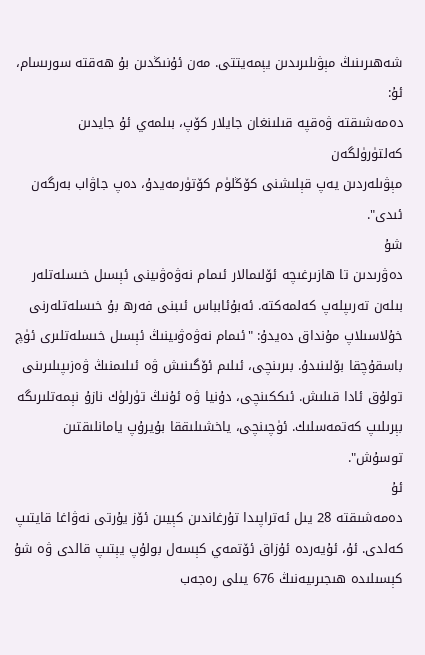شەھىرىنىڭ مېۋىلىرىدىن يېمەيتتى. مەن ئۇنىڭدىن بۇ ھەقتە سورىسام، ئۇ:
دەمەشىقتە ۋەقپە قىلىنغان جايلار كۆپ، بىلمەي ئۇ جايدىن كەلتۈرۈلگەن
مېۋىلەردىن يەپ قېلىشنى كۆڭلۈم كۆتۈرمەيدۇ، دەپ جاۋاب بەرگەن ئىدى".
شۇ
دەۋرىدىن تا ھازىرغىچە ئۆلىمالار ئىمام نەۋەۋىينى ئېسىل خىسلەتلەر
بىلەن تەرىپلەپ كەلمەكتە. ئەبۇئابباس ئىبنى فەرھ بۇ خىسلەتلەرنى
خۇلاسىلاپ مۇنداق دەيدۇ: "ئىمام نەۋەۋىينىڭ ئېسىل خىسلەتلىرى ئۈچ
باسقۇچقا بۆلىنىدۇ. بىرىنچى، ئىلىم ئۆگىنىش ۋە ئىلىمنىڭ ۋەزىپىلىرىنى
تولۇق ئادا قىلىش. ئىككىنچى، دۇنيا ۋە ئۇنىڭ تۈرلۈك نازۇ نېمەتلىرىگە
بېرىلىپ كەتمەسلىك. ئۈچىنچى، ياخشىلىققا بۇيرۇپ يامانلىقتىن توسۇش".
ئۇ
دەمەشىقتە 28 يىل ئەتراپىدا تۇرغاندىن كېيىن ئۆز يۇرتى نەۋاغا قايتىپ
كەلدى. ئۇ، ئۇيەردە ئۇزاق ئۆتمەي كېسەل بولۇپ يېتىپ قالدى ۋە شۇ
كېسىلىدە ھىجىرىيەنىڭ 676 يىلى رەجەب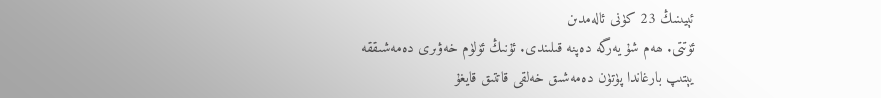ئېيىنىڭ 23 كۈنى ئالەمدىن
ئۆتتى. ھەم شۇ يەرگە دەپنە قىلىندى. ئۇنىڭ ئۆلۈم خەۋىرى دەمەشىققە
يېتىپ بارغاندا پۈتۈن دەمەشىق خەلقى قاتتىق قايغۇ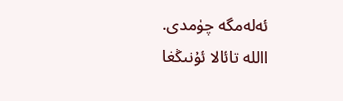ئەلەمگە چۈمدى.
االله تائالا ئۇنىڭغا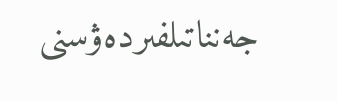جەنناتىلفىردەۋسنى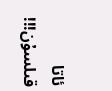ئاتا قىلسۇن!!!